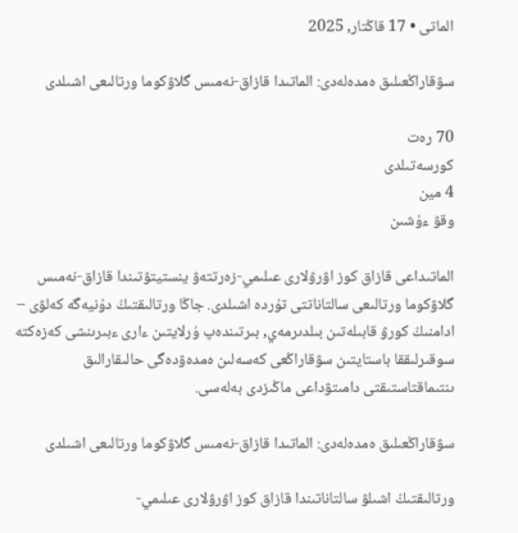الماتى • 17 قاڭتار, 2025

سۋقاراڭعىلىق ەمدەلەدى: الماتىدا قازاق-نەمىس گلاۋكوما ورتالىعى اشىلدى

70 رەت
كورسەتىلدى
4 مين
وقۋ ءۇشىن

الماتىداعى قازاق كوز اۋرۋلارى عىلىمي-زەرتتەۋ ينستيتۋتىندا قازاق-نەمىس گلاۋكوما ورتالىعى سالتاناتتى تۇردە اشىلدى. جاڭا ورتالىقتىڭ دۇنيەگە كەلۋى – ادامنىڭ كورۋ قابىلەتىن بىلدىرمەي, بىرتىندەپ ۇرلايتىن ءارى ءبىرىنشى كەزەكتە سوقىرلىققا باستايتىن سۋقاراڭعى كەسەلىن ەمدەۋدەگى حالىقارالىق ىنتىماقتاستىقتى دامىتۋداعى ماڭىزدى بەلەسى.

سۋقاراڭعىلىق ەمدەلەدى: الماتىدا قازاق-نەمىس گلاۋكوما ورتالىعى اشىلدى

ورتالىقتىڭ اشىلۋ سالتاناتىندا قازاق كوز اۋرۋلارى عىلىمي-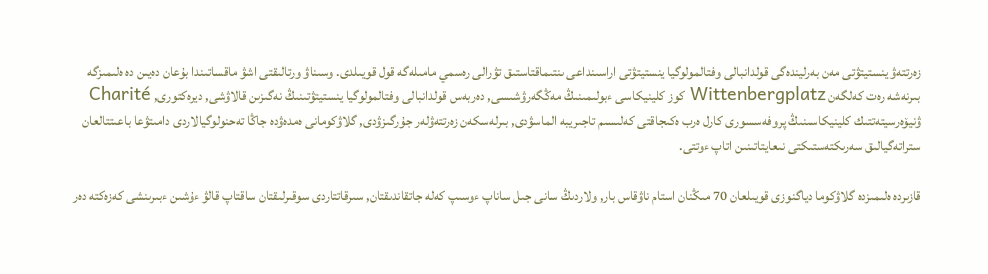زەرتتەۋ ينستيتۋتى مەن بەرليندەگى قولدانبالى وفتالمولوگيا ينستيتۋتى اراسىنداعى ىنتىماقتاستىق تۋرالى رەسمي مامىلەگە قول قويىلدى. وسىناۋ ورتالىقتى اشۋ ماقساتىندا بۇعان دەيىن دە ەلىمىزگە بىرنەشە رەت كەلگەن Wittenbergplatz كوز كلينيكاسى ءبولىمىنىڭ مەڭگەرۋشىسى, دەربەس قولدانبالى وفتالمولوگيا ينستيتۋتىنىڭ نەگىزىن قالاۋشى, ديرەكتورى, Charité ۋنيۆەرسيتەتتىك كلينيكاسىنىڭ پروفەسسورى كارل ەرب ەكىجاقتى كەلىسىم تاجىريبە الماسۋدى, بىرلەسكەن زەرتتەۋلەر جۇرگىزۋدى, گلاۋكومانى ەمدەۋدە جاڭا تەحنولوگيالاردى دامىتۋعا باعىتتالعان ستراتەگيالىق سەرىكتەستىكتى نىعايتاتىنىن اتاپ ءوتتى.

قازىردە ەلىمىزدە گلاۋكوما دياگنوزى قويىلعان 70 مىڭنان استام ناۋقاس بار, ولاردىڭ سانى جىل ساناپ ءوسىپ كەلە جاتقاندىقتان, سىرقاتتاردى سوقىرلىقتان ساقتاپ قالۋ ءۇشىن ءبىرىنشى كەزەكتە دەر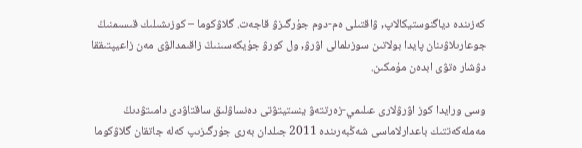كەزىندە دياگنوستيكالاپ, ۋاقتىلى ەم-دوم جۇرگىزۋ قاجەت. گلاۋكوما – كوزىشىلىك قىسىمنىڭ جوعارىلاۋىنان پايدا بولاتىن سوزىلمالى اۋرۋ, ول كورۋ جۇيكەسىنىڭ زاقىمدالۋى مەن زاعيپتىققا دۋشار ەتۋى ابدەن مۇمكىن.

وسى ورايدا كوز اۋرۋلارى عىلىمي-زەرتتەۋ ينستيتۋتى دەنساۋلىق ساقتاۋدى دامىتۋدىڭ مەملەكەتتىك باعدارلاماسى شەڭبەرىندە 2011 جىلدان بەرى جۇرگىزىپ كەلە جاتقان گلاۋكوما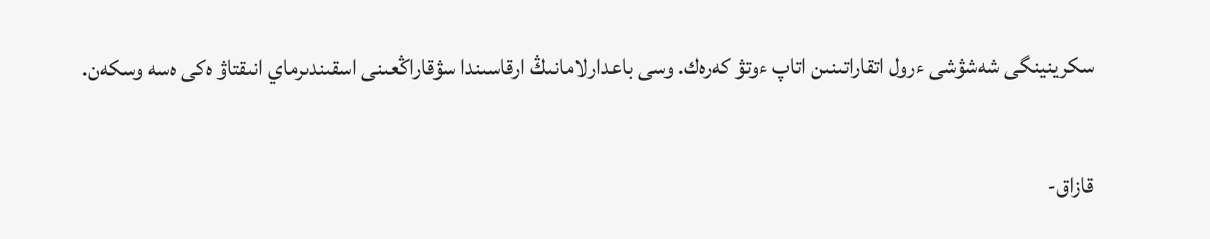سكرينينگى شەشۋشى ءرول اتقاراتىنىن اتاپ ءوتۋ كەرەك. وسى باعدارلامانىڭ ارقاسىندا سۋقاراڭعىنى اسقىندىرماي انىقتاۋ ەكى ەسە وسكەن.

قازاق-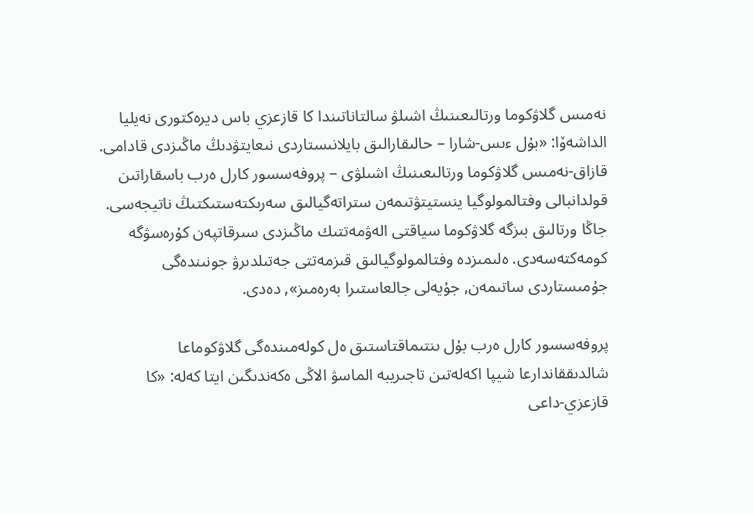نەمىس گلاۋكوما ورتالىعىنىڭ اشىلۋ سالتاناتىندا كا قازعزي باس ديرەكتورى نەيليا الداشەۆا: «بۇل ءىس-شارا – حالىقارالىق بايلانىستاردى نىعايتۋدىڭ ماڭىزدى قادامى. قازاق-نەمىس گلاۋكوما ورتالىعىنىڭ اشىلۋى – پروفەسسور كارل ەرب باسقاراتىن قولدانبالى وفتالمولوگيا ينستيتۋتىمەن ستراتەگيالىق سەرىكتەستىكتىڭ ناتيجەسى. جاڭا ورتالىق بىزگە گلاۋكوما سياقتى الەۋمەتتىك ماڭىزدى سىرقاتپەن كۇرەسۋگە كومەكتەسەدى. ەلىمىزدە وفتالمولوگيالىق قىزمەتتى جەتىلدىرۋ جونىندەگى جۇمىستاردى ساتىمەن, جۇيەلى جالعاستىرا بەرەمىز», دەدى.

پروفەسسور كارل ەرب بۇل ىنتىماقتاستىق ەل كولەمىندەگى گلاۋكوماعا شالدىققاندارعا شيپا اكەلەتىن تاجىريبە الماسۋ الاڭى ەكەندىگىن ايتا كەلە: «كا قازعزي-داعى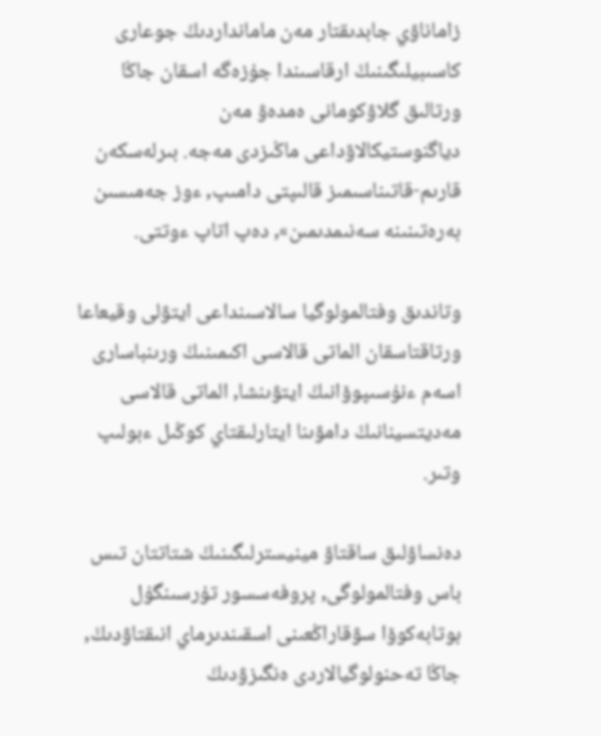زاماناۋي جابدىقتار مەن مامانداردىڭ جوعارى كاسىبيلىگىنىڭ ارقاسىندا جۇزەگە اسقان جاڭا ورتالىق گلاۋكومانى ەمدەۋ مەن دياگنوستيكالاۋداعى ماڭىزدى مەجە. بىرلەسكەن قارىم-قاتىناسىمىز قالىپتى دامىپ, ءوز جەمىسىن بەرەتىنىنە سەنىمدىمىن», دەپ اتاپ ءوتتى.

وتاندىق وفتالمولوگيا سالاسىنداعى ايتۋلى وقيعاعا ورتاقتاسقان الماتى قالاسى اكىمىنىڭ ورىنباسارى اسەم ءنۇسىپوۆانىڭ ايتۋىنشا, الماتى قالاسى مەديتسينانىڭ دامۋىنا ايتارلىقتاي كوڭىل ءبولىپ وتىر.

دەنساۋلىق ساقتاۋ مينيسترلىگىنىڭ شتاتتان تىس باس وفتالمولوگى, پروفەسسور تۇرسىنگۇل بوتابەكوۆا سۋقاراڭعىنى اسقىندىرماي انىقتاۋدىڭ, جاڭا تەحنولوگيالاردى ەنگىزۋدىڭ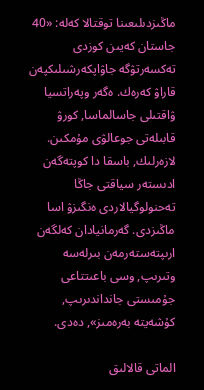ماڭىزدىلىعىنا توقتالا كەلە: «40 جاستان كەيىن كوزدى تەكسەرتۋگە جاۋاپكەرشىلىكپەن قاراۋ كەرەك. ەگەر وپەراتسيا ۋاقتىلى جاسالماسا, كورۋ قابىلەتى جوعالۋى مۇمكىن. لازەرلىك, باسقا دا كوپتەگەن ادىستەر سياقتى جاڭا تەحنولوگيالاردى ەنگىزۋ اسا ماڭىزدى. گەرمانيادان كەلگەن ارىپتەستەرمەن بىرلەسە وتىرىپ, وسى باعىتتاعى جۇمىستى جانداندىرىپ, كۇشەيتە بەرەمىز», دەدى.

الماتى قالالىق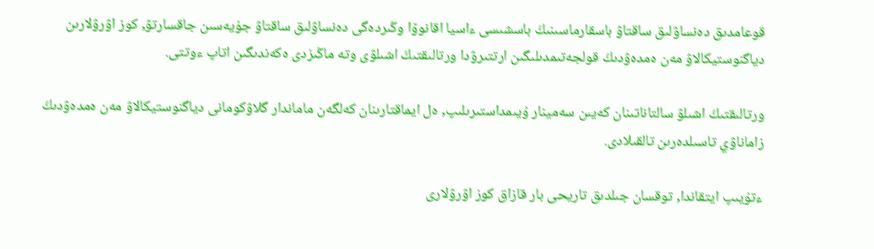قوعامدىق دەنساۋلىق ساقتاۋ باسقارماسىنىڭ باسشىسى ءاسيا اقانوۆا وڭىردەگى دەنساۋلىق ساقتاۋ جۇيەسىن جاقسارتۋ, كوز اۋرۋلارىن دياگنوستيكالاۋ مەن ەمدەۋدىڭ قولجەتىمدىلىگىن ارتتىرۋدا ورتالىقتىڭ اشىلۋى وتە ماڭىزدى ەكەندىگىن اتاپ ءوتتى.

ورتالىقتىڭ اشىلۋ سالتاناتىنان كەيىن سەمينار ۇيىمداستىرىلىپ, ەل ايماقتارىنان كەلگەن ماماندار گلاۋكومانى دياگنوستيكالاۋ مەن ەمدەۋدىڭ زاماناۋي تاسىلدەرىن تالقىلادى.

ءتۇيىپ ايتقاندا, توقسان جىلدىق تاريحى بار قازاق كوز اۋرۋلارى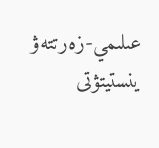عىلىمي-زەرتتەۋ ينستيتۋتى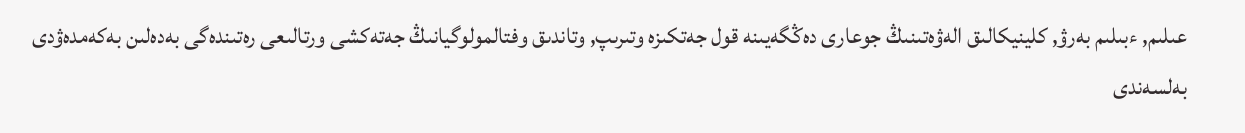عىلىم, ءبىلىم بەرۋ, كلينيكالىق الەۋەتىنىڭ جوعارى دەڭگەيىنە قول جەتكىزە وتىرىپ, وتاندىق وفتالمولوگيانىڭ جەتەكشى ورتالىعى رەتىندەگى بەدەلىن بەكەمدەۋدى بەلسەندى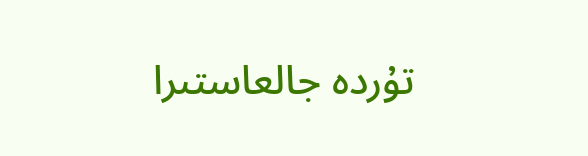تۇردە جالعاستىرا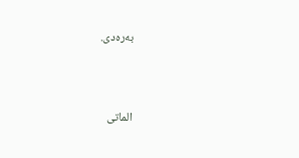بەرەدى.



الماتى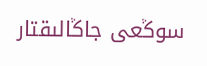سوڭعى جاڭالىقتار